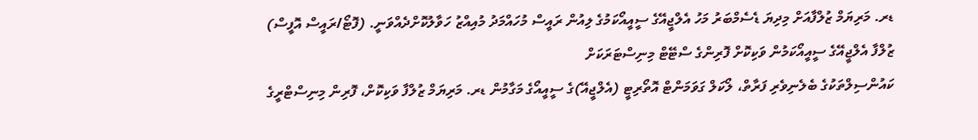ޑރ. މަރިޔަމް ޒުލްފާއަށް މިދިޔަ ޑެސެމްބަރު މަހު އެލްޖީއޭގެ ސީއީއޯކަމުގެ ލިއުން ރައީސް މުހައްމަދު މުއިއްޒު ހަވާލުކޮށްދެއްވަނީ. (ފޮޓޯ/ރައީސް އޮފީސް)
ޒުލްފާ އެލްޖީއޭގެ ސީއީއޯކަމުން ވަކިކޮށް ފޮރިންގެ ސްޓޭޓް މިނިސްޓަރަކަށް
ކައުންސިލްތަކުގެ ބެލެނިވެރި ފަރާތް، ލޯކަލް ގަވަމަންޓް އޮތޯރިޓީ (އެލްޖީއޭ)ގެ ސީއީއޯގެ މަގާމުން ޑރ. މަރިޔަމް ޒުލްފާ ވަކިކޮށް، ފޮރިން މިނިސްޓްރީގެ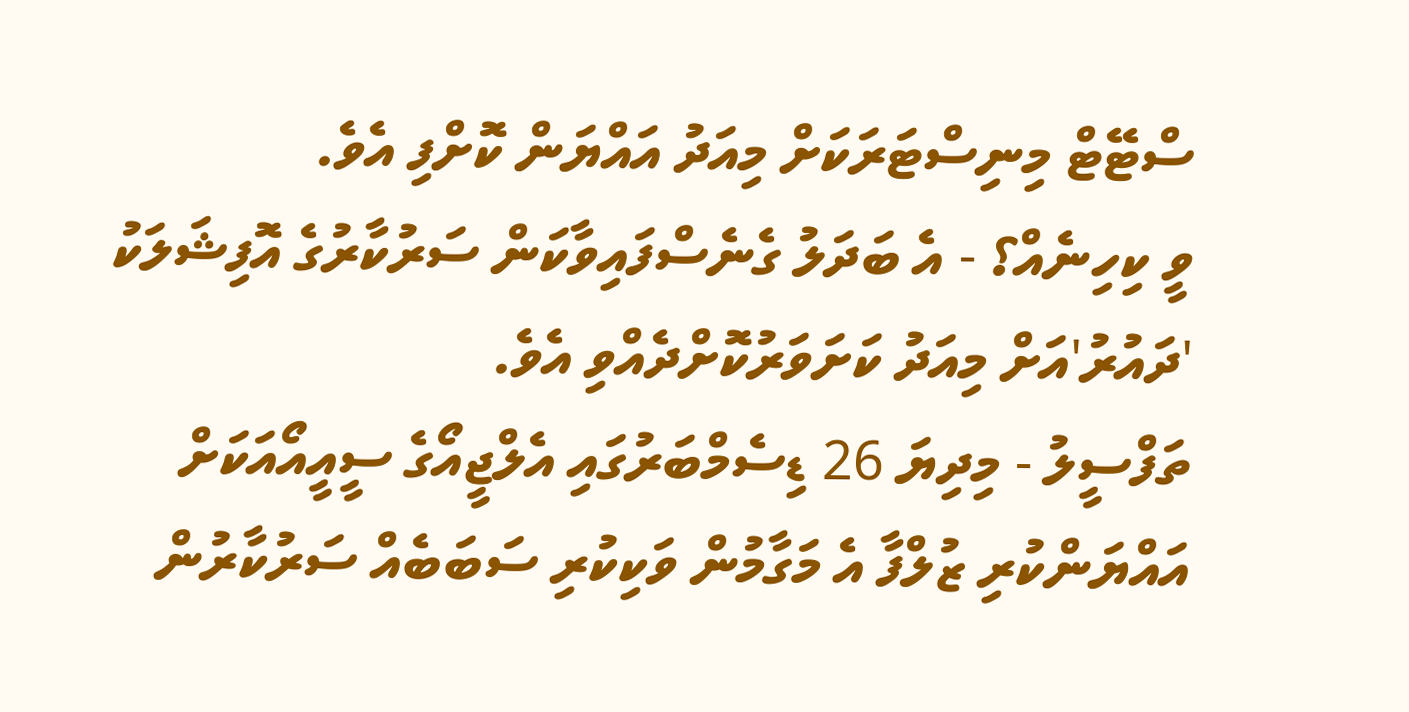ސްޓޭޓް މިނިސްޓަރަކަށް މިއަދު އައްޔަން ކޮށްފި އެވެ.
ވީ ކިހިނެއް؟ - އެ ބަދަލު ގެނެސްފައިވާކަން ސަރުކާރުގެ އޮފިޝަލަކު 'ދައުރު'އަށް މިއަދު ކަށަވަރުކޮށްދެއްވި އެވެ.
ތަފްސީލު - މިދިޔަ 26 ޑިސެމްބަރުގައި އެލްޖީއޯގެ ސީއީއޯއަކަށް އައްޔަންކުރި ޒުލްފާ އެ މަގާމުން ވަކިކުރި ސަބަބެއް ސަރުކާރުން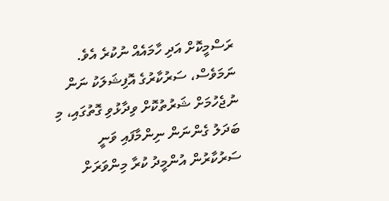ރަސްމީކޮށް އަދި ހާމައެއް ނުކުރެ އެވެ. ނަމަވެސް، ސަރުކާރުގެ އޮފިޝަލަކު ނަން ނުޖެހުމަށް ޝަރުތުކޮށް ވިދާޅުވި ގޮތުގައި، މި ބަދަލު ގެންނަން ނިންމާފައި ވަނީ ސަރުކާރުން އުންމީދު ކުރާ މިންވަރަށް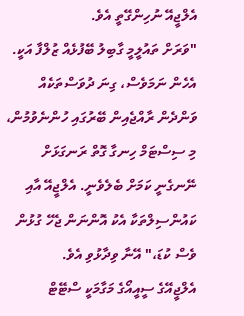އެލްޖީއޭ ނުހިންގޭތީ އެވެ.
"ވަރަށް ތައުލީމީ ގާބިލު ބޭފުޅެއް ޒުލްފާ އަކީ. އެހެން ނަމަވެސް، ގިނަ ދުވަސްތަކެއް ވަންދެން ރާއްޖެއިން ބޭރުގައި ހުންނެވުމުން، މި ސިސްޓަމް ހިނގާ ގޮތް ރަނގަޅަށް ނޭނގެނީ ކަމަށް ބެލެވެނީ. އެލްޖީއޭ އާއި ކައުންސިލްތަކާ އެކު އޮންނަން ޖެހޭ ގުޅުން ވެސް ކުޑަ،" އޭނާ ވިދާޅުވި އެވެ.
އެލްޖީއޭގެ ސީއީއޯގެ މަގާމަކީ ސްޓޭޓް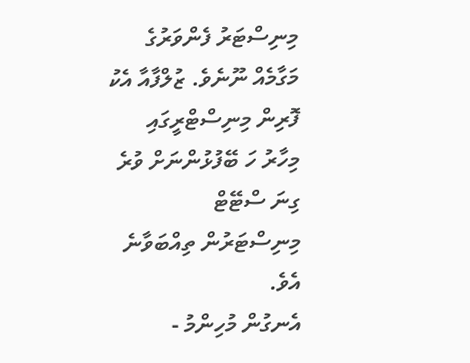މިނިސްޓަރު ފެންވަރުގެ މަގާމެއް ނޫނެވެ. ޒުލްފާއާ އެކު ފޮރިން މިނިސްޓްރީގައި މިހާރު ހަ ބޭފުޅުންނަށް ވުރެ ގިނަ ސްޓޭޓް މިނިސްޓަރުން ތިއްބަވާނެ އެވެ.
އެނގުން މުހިންމު -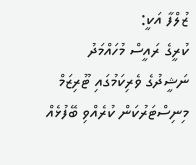ޒުލްފާ އަކީ:
ކުރީގެ ރައީސް މުހައްމަދު ނަޝީދުގެ ވެރިކަމުގައި ޓޫރިޒަމް މިނިސްޓަރުކަން ކުރެއްވި ބޭފުޅެއް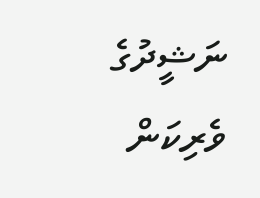ނަޝީދުގެ ވެރިކަން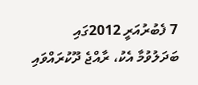7 ފެބުރުއަރީ 2012ގައި ބަދަލުވުމާ އެކު، ރާއްޖެ ދޫކުރައްވައި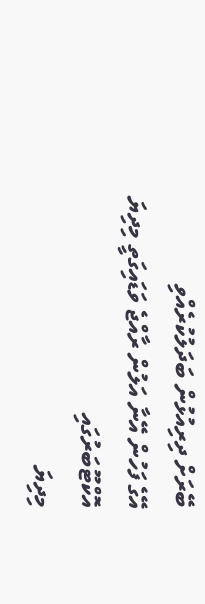ބޭރަށް ދިރިއުޅުން ބަދަލުކުރެއްވި
އޭގެ ފަހުން އޭނާ އަލުން ރާއްޖެ ވަޑައިގަތީ މިދިޔަ އޮކްޓޫބަރުގައި
މިދިޔަ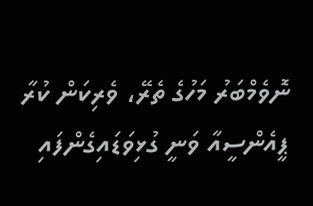ނޮވެމްބަރު މަހުގެ ތެރޭ، ވެރިކަން ކުރާ ޕީއެންސީއާ ވަނީ ގުޅިވަޑައިގެންފައި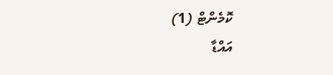ކޮމެންޓް (1)
އައްޑާ